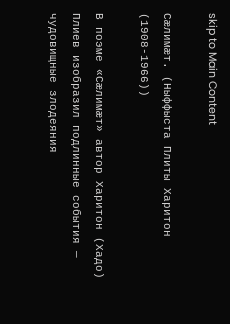skip to Main Content

Сæлимæт. (Ныффыста Плиты Харитон (1908-1966))

В поэме «Сæлимæт» автор Харитон (Хадо) Плиев изобразил подлинные события — чудовищные злодеяния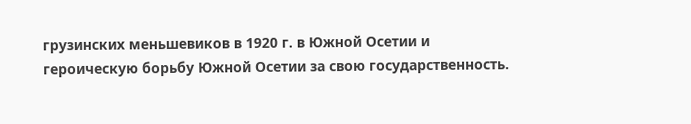грузинских меньшевиков в 1920 г. в Южной Осетии и героическую борьбу Южной Осетии за свою государственность.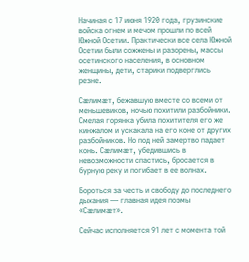Начиная с 17 июня 1920 года, грузинские войска огнем и мечом прошли по всей Южной Осетии. Практически все села Южной Осетии были сожжены и разорены, массы осетинского населения, в основном женщины, дети, старики подверглись резне.

Сæлимæт, бежавшую вместе со всеми от меньшевиков, ночью похитили разбойники. Смелая горянка убила похитителя его же кинжалом и ускакала на его коне от других разбойников. Но под ней замертво падает конь. Сæлимæт, убедившись в невозможности спастись, бросается в бурную реку и погибает в ее волнах.

Бороться за честь и свободу до последнего дыхания — главная идея поэмы «Сæлимæт».

Сейчас исполняется 91 лет с момента той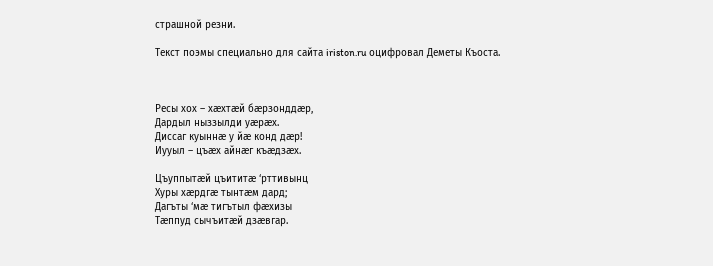страшной резни.

Текст поэмы специально для сайта iriston.ru оцифровал Деметы Къоста.



Ресы хох – хæхтæй бæрзонддæр,
Дардыл ныззылди уæрæх.
Диссаг куыннæ у йæ конд дæр!
Иууыл – цъæх айнæг къæдзæх.

Цъуппытæй цъититæ ‘рттивынц
Хуры хæрдгæ тынтæм дард;
Дагъты ‘мæ тигътыл фæхизы
Тæппуд сычъитæй дзæвгар.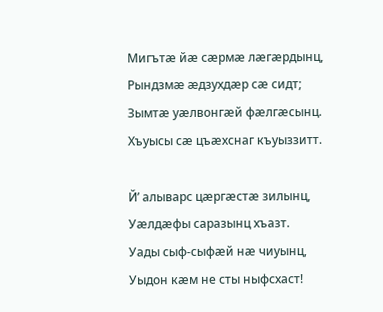Мигътæ йæ сæрмæ лæгæрдынц,
Рындзмæ æдзухдæр сæ сидт;
Зымтæ уæлвонгæй фæлгæсынц.
Хъуысы сæ цъæхснаг къуыззитт.

Й’ алыварс цæргæстæ зилынц,
Уæлдæфы саразынц хъазт.
Уады сыф-сыфæй нæ чиуынц,
Уыдон кæм не сты ныфсхаст!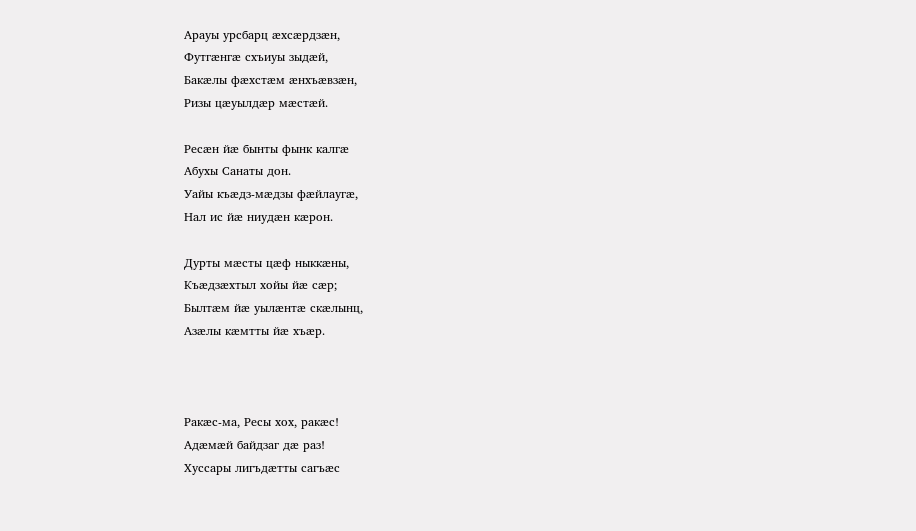Арауы урсбарц æхсæрдзæн,
Футгæнгæ схъиуы зыдæй,
Бакæлы фæхстæм æнхъæвзæн,
Ризы цæуылдæр мæстæй.

Ресæн йæ бынты фынк калгæ
Абухы Санаты дон.
Уайы къæдз-мæдзы фæйлаугæ,
Нал ис йæ ниудæн кæрон.

Дурты мæсты цæф ныккæны,
Къæдзæхтыл хойы йæ сæр;
Былтæм йæ уылæнтæ скæлынц,
Азæлы кæмтты йæ хъæр.



Ракæс-ма, Ресы хох, ракæс!
Адæмæй байдзаг дæ раз!
Хуссары лигъдæтты сагъæс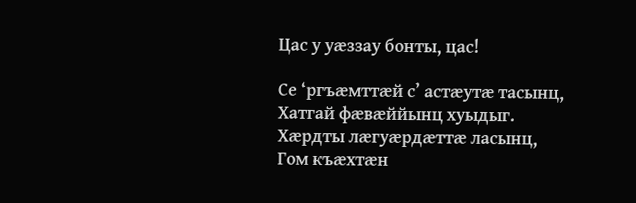Цас у уæззау бонты, цас!

Се ‘ргъæмттæй с’ астæутæ тасынц,
Хатгай фæвæййынц хуыдыг.
Хæрдты лæгуæрдæттæ ласынц,
Гом къæхтæн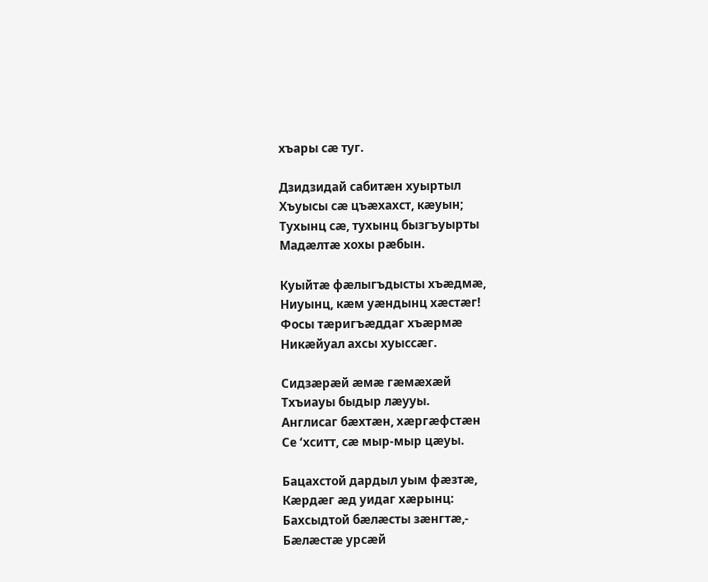хъары сæ туг.

Дзидзидай сабитæн хуыртыл
Хъуысы сæ цъæхахст, кæуын;
Тухынц сæ, тухынц бызгъуырты
Мадæлтæ хохы рæбын.

Куыйтæ фæлыгъдысты хъæдмæ,
Ниуынц, кæм уæндынц хæстæг!
Фосы тæригъæддаг хъæрмæ
Никæйуал ахсы хуыссæг.

Сидзæрæй æмæ гæмæхæй
Тхъиауы быдыр лæууы.
Англисаг бæхтæн, хæргæфстæн
Се ‘хситт, сæ мыр-мыр цæуы.

Бацахстой дардыл уым фæзтæ,
Кæрдæг æд уидаг хæрынц:
Бахсыдтой бæлæсты зæнгтæ,-
Бæлæстæ урсæй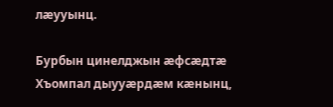лæууынц.

Бурбын цинелджын æфсæдтæ
Хъомпал дыууæрдæм кæнынц,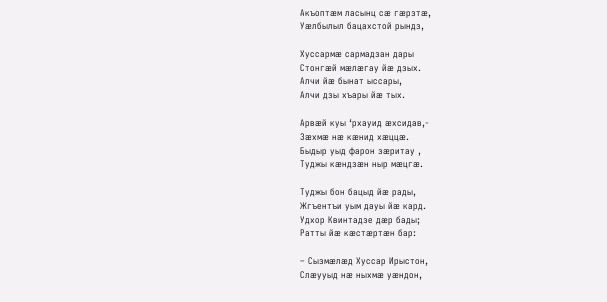Акъоптæм ласынц сæ гæрзтæ,
Уæлбылыл бацахстой рындз,

Хуссармæ сармадзан дары
Стонгæй мæлæгау йæ дзых.
Алчи йæ бынат ыссары,
Алчи дзы хъары йæ тых.

Арвæй куы ‘рхауид æхсидав,-
Зæхмæ нæ кæнид хæццæ.
Быдыр уыд фарон зæритау ,
Туджы кæндзæн ныр мæцгæ.

Туджы бон бацыд йæ рады,
Жгъентъи уым дауы йæ кард.
Удхор Квинтадзе дæр бады;
Ратты йæ кæстæртæн бар:

– Сызмæлæд Хуссар Ирыстон,
Слæууыд нæ ныхмæ уæндон,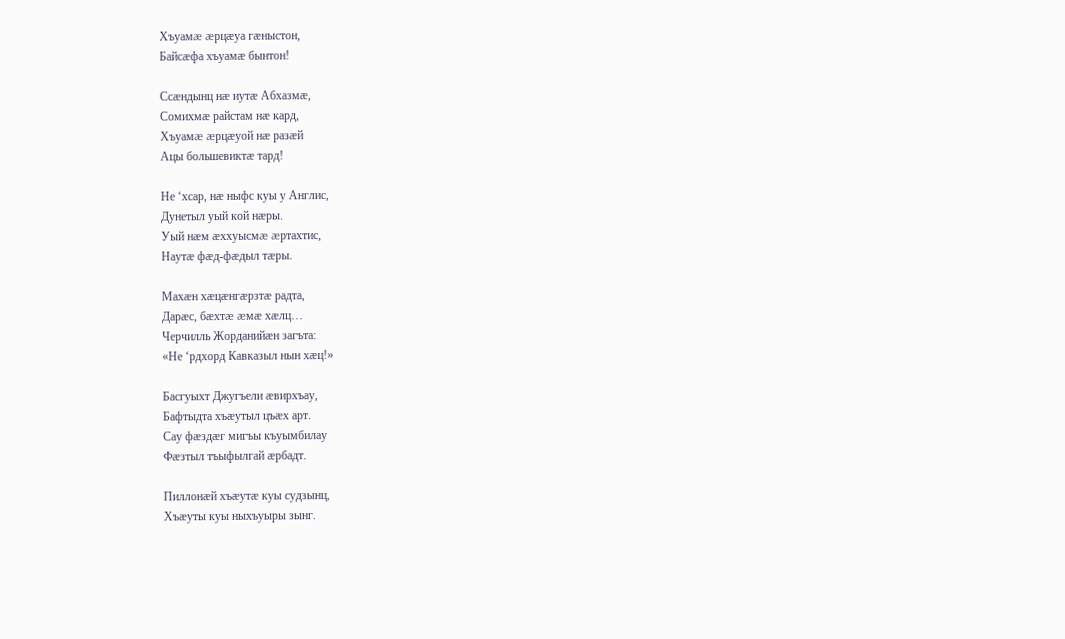Хъуамæ æрцæуа гæныстон,
Байсæфа хъуамæ бынтон!

Ссæндынц нæ иутæ Абхазмæ,
Сомихмæ райстам нæ кард,
Хъуамæ æрцæуой нæ разæй
Ацы большевиктæ тард!

Не ‘хсар, нæ ныфс куы у Англис,
Дунетыл уый кой нæры.
Уый нæм æххуысмæ æртахтис,
Наутæ фæд-фæдыл тæры.

Махæн хæцæнгæрзтæ радта,
Дарæс, бæхтæ æмæ хæлц…
Черчилль Жорданийæн загъта:
«Не ‘рдхорд Кавказыл нын хæц!»

Басгуыхт Джугъели æвирхъау,
Бафтыдта хъæутыл цъæх арт.
Сау фæздæг мигъы къуымбилау
Фæзтыл тъыфылгай æрбадт.

Пиллонæй хъæутæ куы судзынц,
Хъæуты куы ныхъуыры зынг.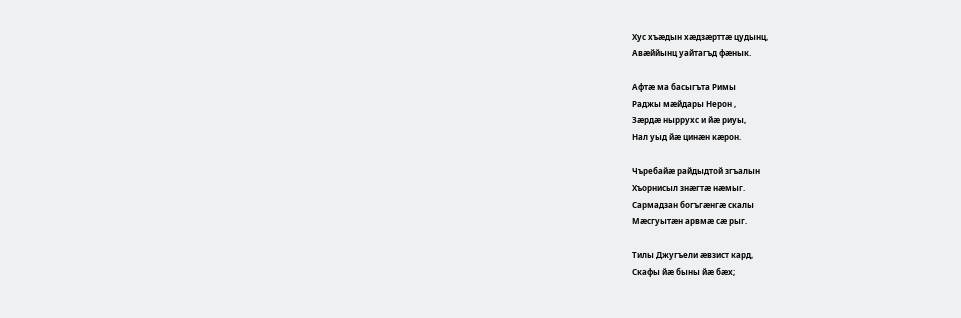Хус хъæдын хæдзæрттæ цудынц,
Авæййынц уайтагъд фæнык.

Афтæ ма басыгъта Римы
Раджы мæйдары Нерон ,
Зæрдæ ныррухс и йæ риуы,
Нал уыд йæ цинæн кæрон.

Чъребайæ райдыдтой згъалын
Хъорнисыл знæгтæ нæмыг.
Сармадзан богъгæнгæ скалы
Мæсгуытæн арвмæ сæ рыг.

Тилы Джугъели æвзист кард,
Скафы йæ быны йæ бæх;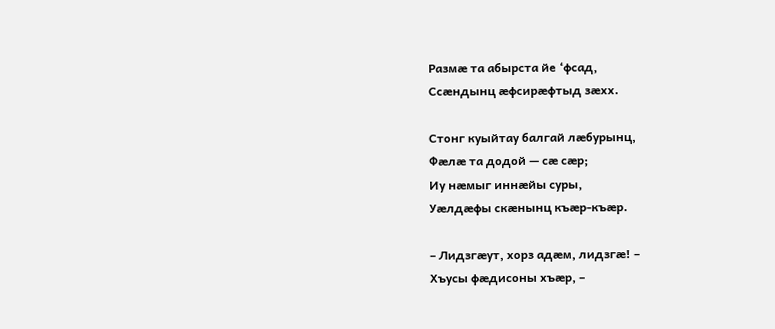Размæ та абырста йе ‘фсад,
Ссæндынц æфсирæфтыд зæхх.

Стонг куыйтау балгай лæбурынц,
Фæлæ та додой — сæ сæр;
Иу нæмыг иннæйы суры,
Уæлдæфы скæнынц къæр-къæр.

– Лидзгæут, хорз адæм, лидзгæ! –
Хъусы фæдисоны хъæр, –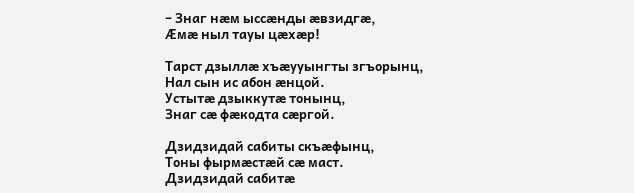– Знаг нæм ыссæнды æвзидгæ,
Æмæ ныл тауы цæхæр!

Тарст дзыллæ хъæууынгты згъорынц,
Нал сын ис абон æнцой.
Устытæ дзыккутæ тонынц,
Знаг сæ фæкодта сæргой.

Дзидзидай сабиты скъæфынц,
Тоны фырмæстæй сæ маст.
Дзидзидай сабитæ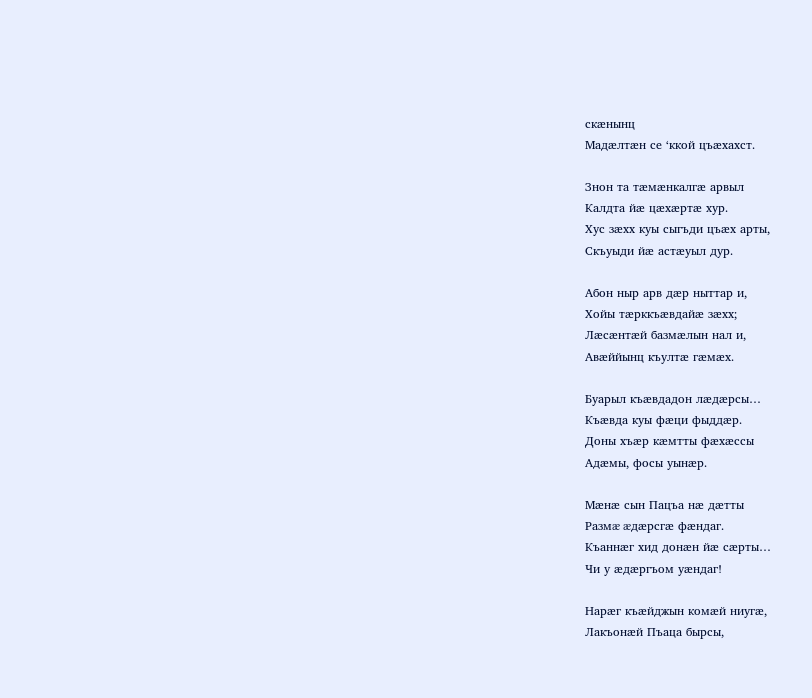скæнынц
Мадæлтæн се ‘ккой цъæхахст.

Знон та тæмæнкалгæ арвыл
Калдта йæ цæхæртæ хур.
Хус зæхх куы сыгъди цъæх арты,
Скъуыди йæ астæуыл дур.

Абон ныр арв дæр ныттар и,
Хойы тæрккъæвдайæ зæхх;
Лæсæнтæй базмæлын нал и,
Авæййынц къултæ гæмæх.

Буарыл къæвдадон лæдæрсы…
Къæвда куы фæци фыддæр.
Доны хъæр кæмтты фæхæссы
Адæмы, фосы уынæр.

Мæнæ сын Пацъа нæ дæтты
Размæ æдæрсгæ фæндаг.
Къаннæг хид донæн йæ сæрты…
Чи у æдæргъом уæндаг!

Нарæг къæйджын комæй ниугæ,
Лакъонæй Пъаца бырсы,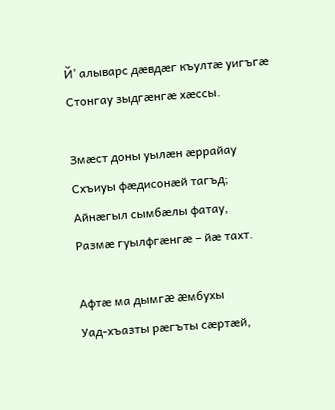Й’ алыварс дæвдæг къултæ уигъгæ
Стонгау зыдгæнгæ хæссы.

Змæст доны уылæн æррайау
Схъиуы фæдисонæй тагъд;
Айнæгыл сымбæлы фатау,
Размæ гуылфгæнгæ – йæ тахт.

Афтæ ма дымгæ æмбухы
Уад-хъазты рæгъты сæртæй,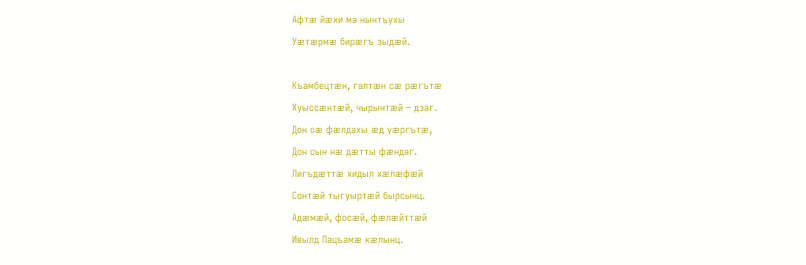Афтæ йæхи ма нынтъухы
Уæтæрмæ бирæгъ зыдæй.

Къамбецтæн, галтæн сæ рæгътæ
Хуыссæнтæй, чырынтæй – дзаг.
Дон сæ фæлдахы æд уæргътæ,
Дон сын нæ дæтты фæндаг.
Лигъдæттæ хидыл хæлæфæй
Сонтæй тыгуыртæй бырсынц.
Адæмæй, фосæй, фæлæйттæй
Ивылд Пацъамæ кæлынц.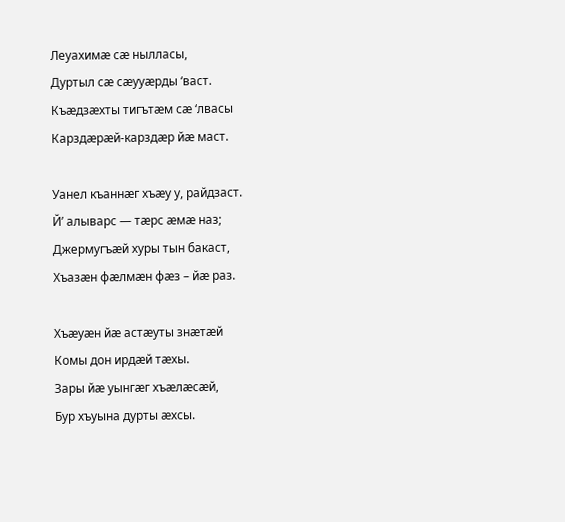Леуахимæ сæ нылласы,
Дуртыл сæ сæууæрды ‘васт.
Къæдзæхты тигътæм сæ ‘лвасы
Карздæрæй-карздæр йæ маст.

Уанел къаннæг хъæу у, райдзаст.
Й’ алыварс — тæрс æмæ наз;
Джермугъæй хуры тын бакаст,
Хъазæн фæлмæн фæз – йæ раз.

Хъæуæн йæ астæуты знæтæй
Комы дон ирдæй тæхы.
Зары йæ уынгæг хъæлæсæй,
Бур хъуына дурты æхсы.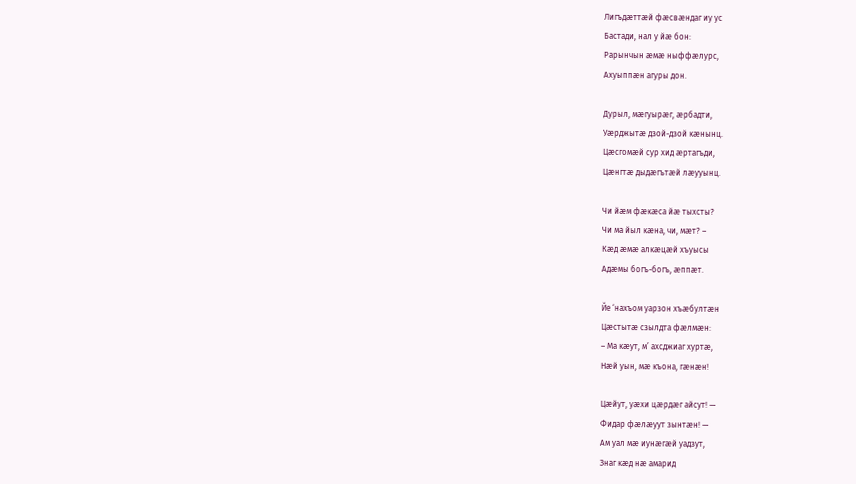Лигъдæттæй фæсвæндаг иу ус
Бастади, нал у йæ бон:
Рарынчын æмæ ныффæлурс,
Ахуыппæн агуры дон.

Дурыл, мæгуырæг, æрбадти,
Уæрджытæ дзой-дзой кæнынц.
Цæсгомæй сур хид æртагъди,
Цæнгтæ дыдæгътæй лæууынц.

Чи йæм фæкæса йæ тыхсты?
Чи ма йыл кæна, чи, мæт? –
Кæд æмæ алкæцæй хъуысы
Адæмы богъ-богъ, æппæт.

Йе ‘нахъом уарзон хъæбултæн
Цæстытæ сзылдта фæлмæн:
– Ма кæут, м’ ахсджиаг хуртæ,
Нæй уын, мæ къона, гæнæн!

Цæйут, уæхи цæрдæг айсут! —
Фидар фæлæуут зынтæн! —
Ам уал мæ иунæгæй уадзут,
Знаг кæд нæ амарид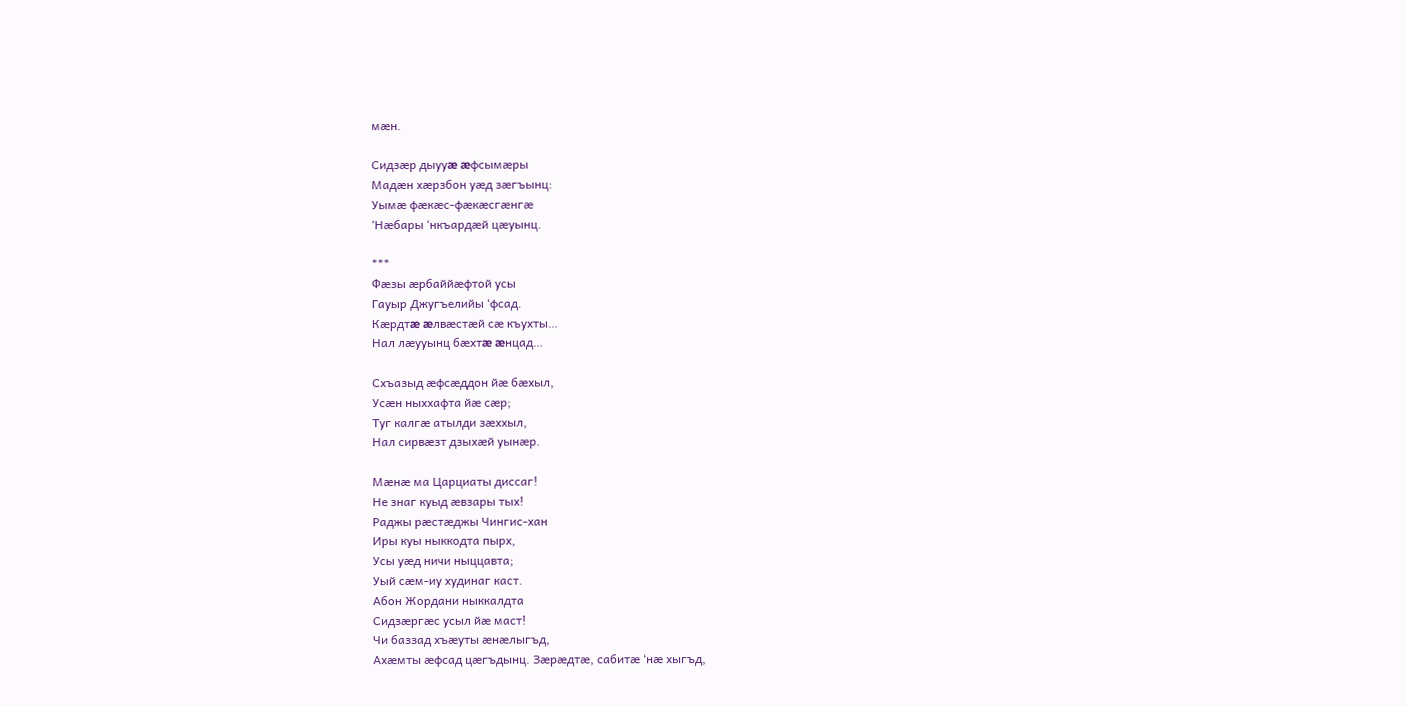мæн.

Сидзæр дыууæ æфсымæры
Мадæн хæрзбон уæд зæгъынц:
Уымæ фæкæс-фæкæсгæнгæ
‘Нæбары ‘нкъардæй цæуынц.

***
Фæзы æрбаййæфтой усы
Гауыр Джугъелийы ‘фсад.
Кæрдтæ æлвæстæй сæ къухты…
Нал лæууынц бæхтæ æнцад…

Схъазыд æфсæддон йæ бæхыл,
Усæн ныххафта йæ сæр;
Туг калгæ атылди зæххыл,
Нал сирвæзт дзыхæй уынæр.

Мæнæ ма Царциаты диссаг!
Не знаг куыд æвзары тых!
Раджы рæстæджы Чингис-хан
Иры куы ныккодта пырх,
Усы уæд ничи ныццавта;
Уый сæм-иу худинаг каст.
Абон Жордани ныккалдта
Сидзæргæс усыл йæ маст!
Чи баззад хъæуты æнæлыгъд,
Ахæмты æфсад цæгъдынц. Зæрæдтæ, сабитæ ‘нæ хыгъд,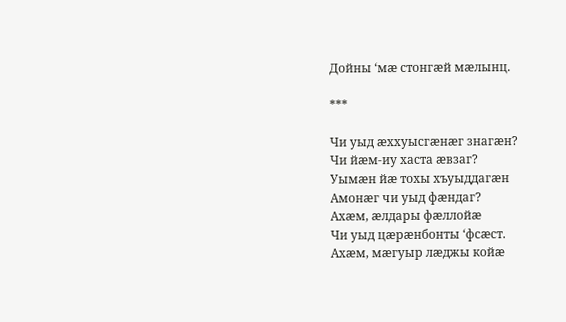Дойны ‘мæ стонгæй мæлынц.

***

Чи уыд æххуысгæнæг знагæн?
Чи йæм-иу хаста æвзаг?
Уымæн йæ тохы хъуыддагæн
Амонæг чи уыд фæндаг?
Ахæм, æлдары фæллойæ
Чи уыд цæрæнбонты ‘фсæст.
Ахæм, мæгуыр лæджы койæ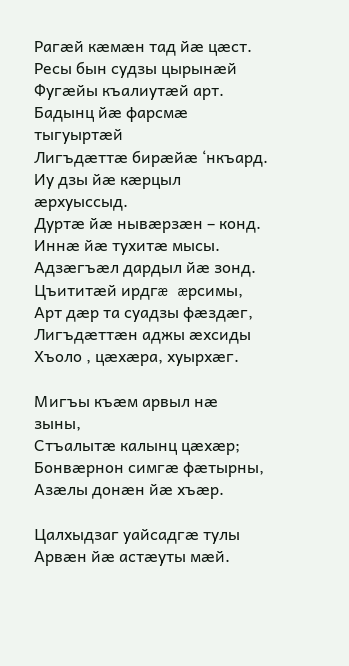Рагæй кæмæн тад йæ цæст.
Ресы бын судзы цырынæй
Фугæйы къалиутæй арт.
Бадынц йæ фарсмæ тыгуыртæй
Лигъдæттæ бирæйæ ‘нкъард.
Иу дзы йæ кæрцыл æрхуыссыд.
Дуртæ йæ нывæрзæн – конд.
Иннæ йæ тухитæ мысы.
Адзæгъæл дардыл йæ зонд.
Цъититæй ирдгæ æрсимы,
Арт дæр та суадзы фæздæг,
Лигъдæттæн аджы æхсиды
Хъоло , цæхæра, хуырхæг.

Мигъы къæм арвыл нæ зыны,
Стъалытæ калынц цæхæр;
Бонвæрнон симгæ фæтырны,
Азæлы донæн йæ хъæр.

Цалхыдзаг уайсадгæ тулы
Арвæн йæ астæуты мæй.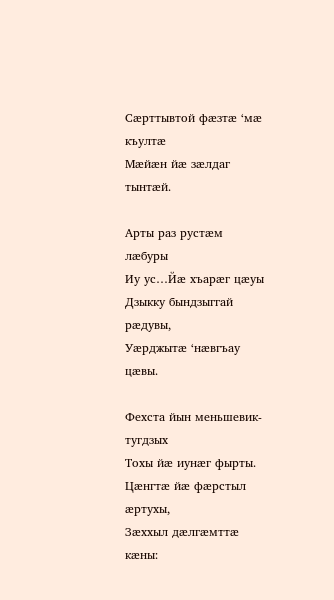Сæрттывтой фæзтæ ‘мæ къултæ
Мæйæн йæ зæлдаг тынтæй.

Арты раз рустæм лæбуры
Иу ус…Йæ хъарæг цæуы
Дзыкку бындзыггай рæдувы,
Уæрджытæ ‘нæвгъау цæвы.

Фехста йын меньшевик-тугдзых
Тохы йæ иунæг фырты.
Цæнгтæ йæ фæрстыл æртухы,
Зæххыл дæлгæмттæ кæны: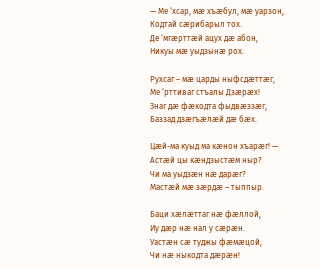— Ме ‘хсар, мæ хъæбул, мæ уарзон,
Кодтай сæрибарыл тох.
Де ‘мгæрттæй ацух дæ абон,
Никуы мæ уыдзынæ рох.

Рухсаг – мæ царды ныфсдæттæг,
Ме ‘рттиваг стъалы Дзæрæх!
Знаг дæ фæкодта фыдвæззæг,
Баззад дзæгъæлæй дæ бæх.

Цæй-ма куыд ма кæнон хъарæг! —
Астæй цы кæндзыстæм ныр?
Чи ма уыдзæн нæ дарæг?
Мастæй мæ зæрдæ – тыппыр.

Баци хæлæттаг нæ фæллой,
Иу дæр нæ нал у сæрæн.
Уастæн сæ туджы фæмæцой,
Чи нæ ныкодта дæрæн!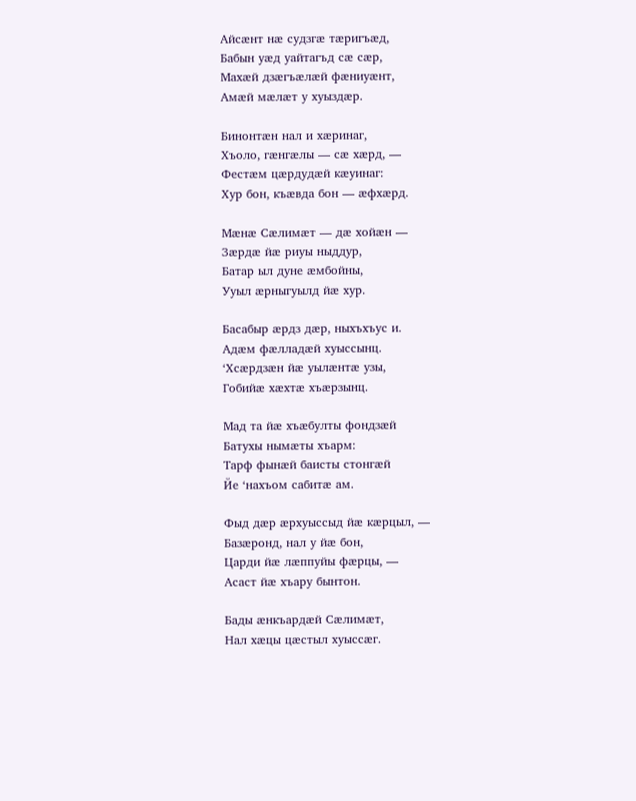Айсæнт нæ судзгæ тæригъæд,
Бабын уæд уайтагъд сæ сæр,
Махæй дзæгъæлæй фæниуæнт,
Амæй мæлæт у хуыздæр.

Бинонтæн нал и хæринаг,
Хъоло, гæнгæлы — сæ хæрд, —
Фестæм цæрдудæй кæуинаг:
Хур бон, къæвда бон — æфхæрд.

Мæнæ Сæлимæт — дæ хойæн —
Зæрдæ йæ риуы ныддур,
Батар ыл дуне æмбойны,
Ууыл æрныгуылд йæ хур.

Басабыр æрдз дæр, ныхъхъус и.
Адæм фæлладæй хуыссынц.
‘Хсæрдзæн йæ уылæнтæ узы,
Гобийæ хæхтæ хъæрзынц.

Мад та йæ хъæбулты фондзæй
Батухы нымæты хъарм:
Тарф фынæй баисты стонгæй
Йе ‘нахъом сабитæ ам.

Фыд дæр æрхуыссыд йæ кæрцыл, —
Базæронд, нал у йæ бон,
Царди йæ лæппуйы фæрцы, —
Асаст йæ хъару бынтон.

Бады æнкъардæй Сæлимæт,
Нал хæцы цæстыл хуыссæг.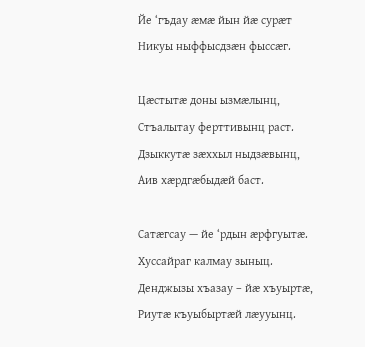Йе ‘гъдау æмæ йын йæ сурæт
Никуы ныффысдзæн фыссæг.

Цæстытæ доны ызмæлынц,
Стъалытау ферттивынц раст.
Дзыккутæ зæххыл ныдзæвынц,
Аив хæрдгæбыдæй баст.

Сатæгсау — йе ‘рдын æрфгуытæ.
Хуссайраг калмау зыныц.
Денджызы хъазау – йæ хъуыртæ,
Риутæ къуыбыртæй лæууынц.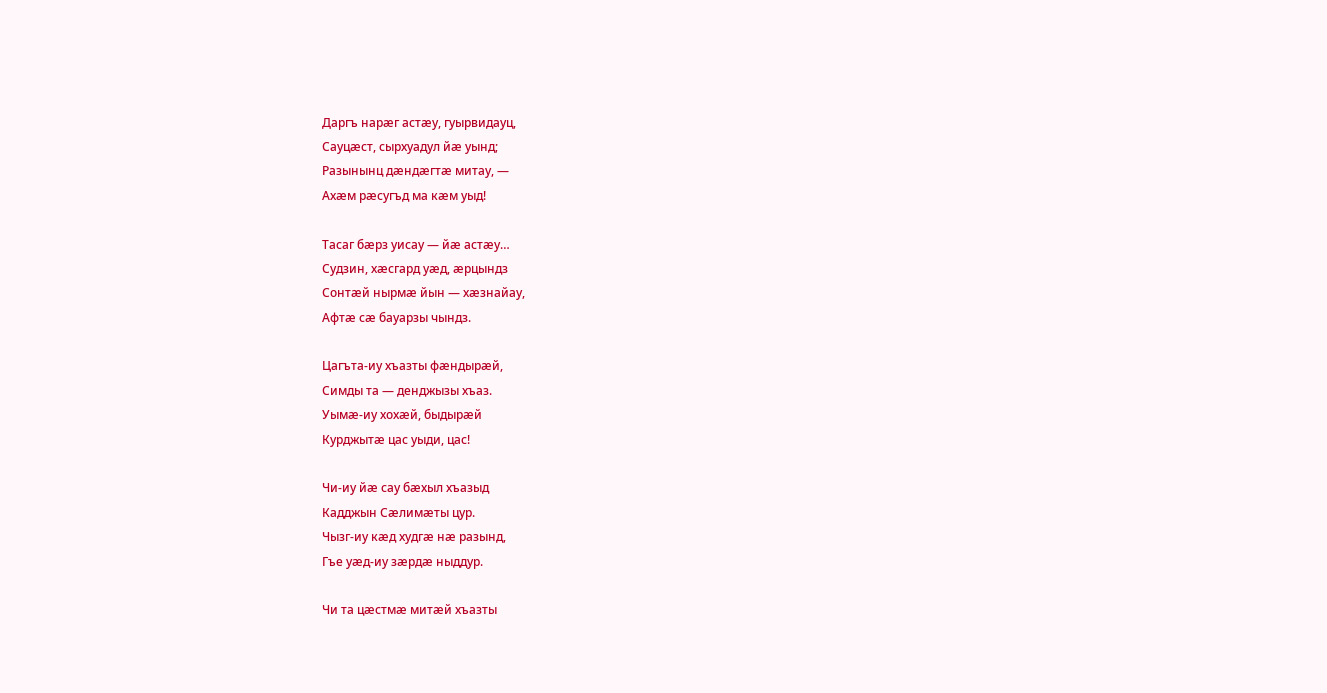Даргъ нарæг астæу, гуырвидауц,
Сауцæст, сырхуадул йæ уынд;
Разынынц дæндæгтæ митау, —
Ахæм рæсугъд ма кæм уыд!

Тасаг бæрз уисау — йæ астæу…
Судзин, хæсгард уæд, æрцындз
Сонтæй нырмæ йын — хæзнайау,
Афтæ сæ бауарзы чындз.

Цагъта-иу хъазты фæндырæй,
Симды та — денджызы хъаз.
Уымæ-иу хохæй, быдырæй
Курджытæ цас уыди, цас!

Чи-иу йæ сау бæхыл хъазыд
Кадджын Сæлимæты цур.
Чызг-иу кæд худгæ нæ разынд,
Гъе уæд-иу зæрдæ ныддур.

Чи та цæстмæ митæй хъазты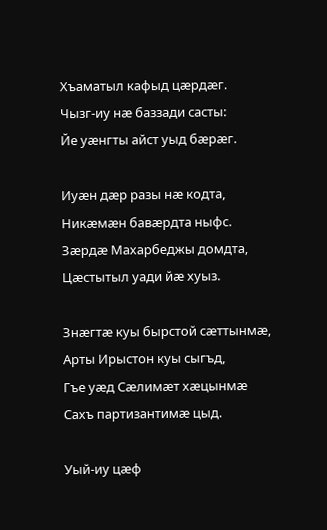Хъаматыл кафыд цæрдæг.
Чызг-иу нæ баззади састы:
Йе уæнгты айст уыд бæрæг.

Иуæн дæр разы нæ кодта,
Никæмæн бавæрдта ныфс.
Зæрдæ Махарбеджы домдта,
Цæстытыл уади йæ хуыз.

Знæгтæ куы бырстой сæттынмæ,
Арты Ирыстон куы сыгъд,
Гъе уæд Сæлимæт хæцынмæ
Сахъ партизантимæ цыд.

Уый-иу цæф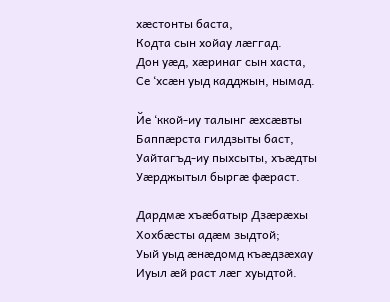хæстонты баста,
Кодта сын хойау лæггад.
Дон уæд, хæринаг сын хаста,
Се ‘хсæн уыд кадджын, нымад.

Йе ‘ккой-иу талынг æхсæвты
Баппæрста гилдзыты баст,
Уайтагъд-иу пыхсыты, хъæдты
Уæрджытыл быргæ фæраст.

Дардмæ хъæбатыр Дзæрæхы
Хохбæсты адæм зыдтой;
Уый уыд æнæдомд къæдзæхау
Иуыл æй раст лæг хуыдтой.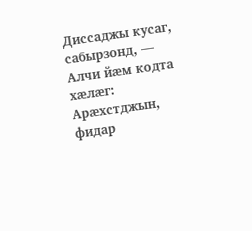Диссаджы кусаг, сабырзонд, —
Алчи йæм кодта хæлæг:
Арæхстджын, фидар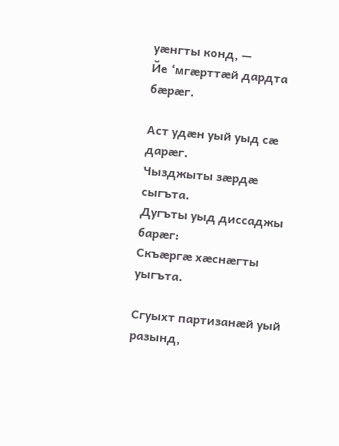уæнгты конд, —
Йе ‘мгæрттæй дардта бæрæг.

Аст удæн уый уыд сæ дарæг.
Чызджыты зæрдæ сыгъта.
Дугъты уыд диссаджы барæг:
Скъæргæ хæснæгты уыгъта.

Сгуыхт партизанæй уый разынд,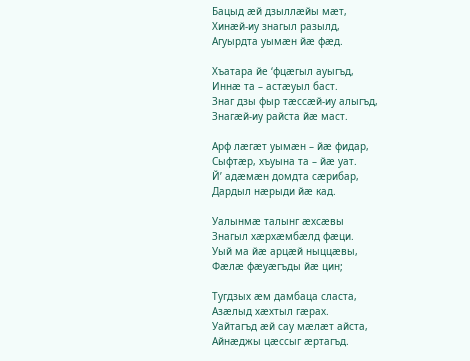Бацыд æй дзыллæйы мæт,
Хинæй-иу знагыл разылд,
Агуырдта уымæн йæ фæд.

Хъатара йе ‘фцæгыл ауыгъд,
Иннæ та – астæуыл баст.
Знаг дзы фыр тæссæй-иу алыгъд,
Знагæй-иу райста йæ маст.

Арф лæгæт уымæн – йæ фидар,
Сыфтæр, хъуына та – йæ уат.
Й’ адæмæн домдта сæрибар,
Дардыл нæрыди йæ кад.

Уалынмæ талынг æхсæвы
Знагыл хæрхæмбæлд фæци.
Уый ма йæ арцæй ныццæвы,
Фæлæ фæуæгъды йæ цин;

Тугдзых æм дамбаца сласта,
Азæлыд хæхтыл гæрах.
Уайтагъд æй сау мæлæт айста,
Айнæджы цæссыг æртагъд.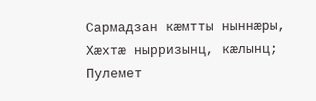Сармадзан кæмтты ныннæры,
Хæхтæ нырризынц, кæлынц;
Пулемет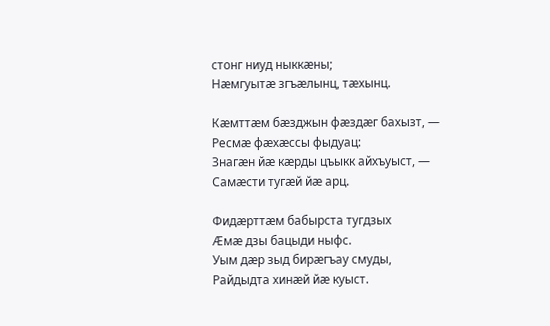стонг ниуд ныккæны;
Нæмгуытæ згъæлынц, тæхынц.

Кæмттæм бæзджын фæздæг бахызт, —
Ресмæ фæхæссы фыдуац:
Знагæн йæ кæрды цъыкк айхъуыст, —
Самæсти тугæй йæ арц.

Фидæрттæм бабырста тугдзых
Æмæ дзы бацыди ныфс.
Уым дæр зыд бирæгъау смуды,
Райдыдта хинæй йæ куыст.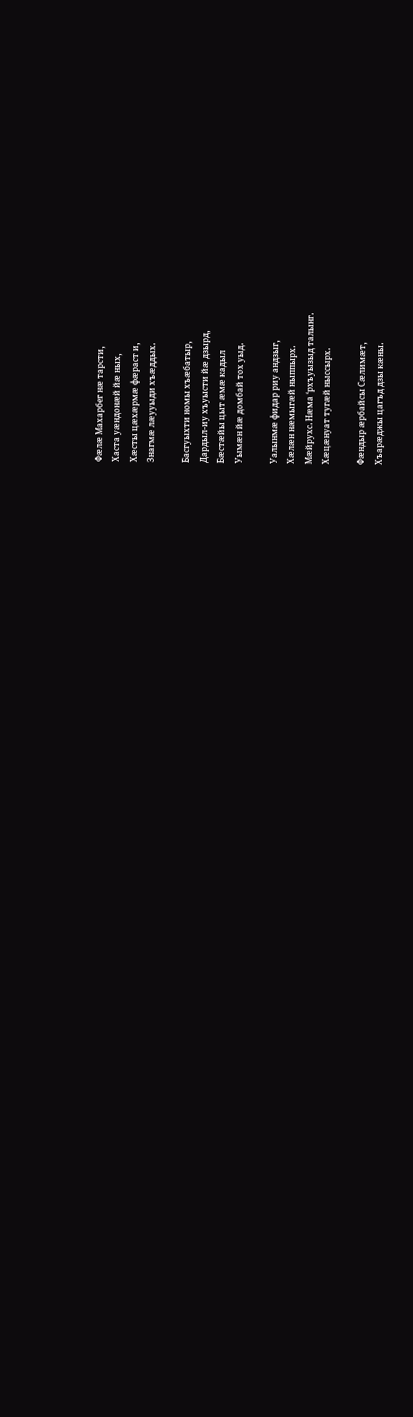Фæлæ Махарбег нæ тарсти,
Хаста уæндонæй йæ ных,
Хæсты цæхæрмæ фæраст и,
Знагмæ лæууыди хъæддых.

Басгуыхти номы хъæбатыр,
Дардыл-иу хъуысти йæ дзырд,
Бæстæйы цыт æмæ кадыл
Уымæн йæ домбай тох уыд.

Уалынмæ фидар риу андзыг,
Хæлæн нæмыгæй ныппырх.
Мæйрухс. Нæма ‘рхъуызыд талынг.
Хæцæнуат тугæй ныссырх.

Фæндыр æрбайсы Сæлимæт,
Хъарæджы цагъд дзы кæны.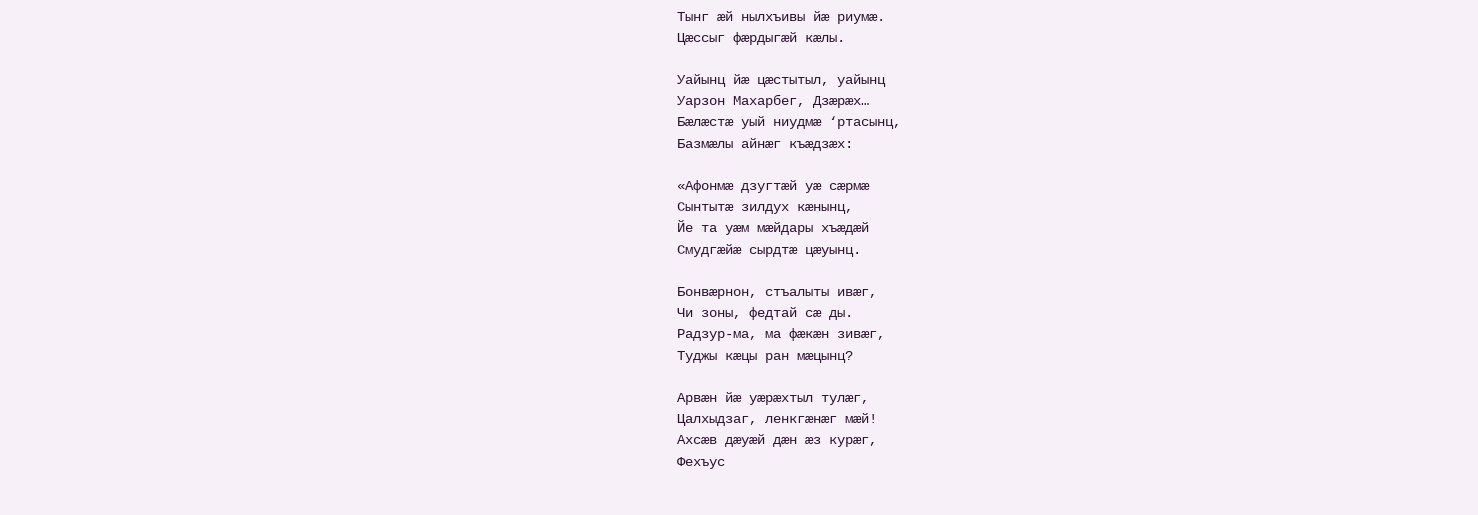Тынг æй нылхъивы йæ риумæ.
Цæссыг фæрдыгæй кæлы.

Уайынц йæ цæстытыл, уайынц
Уарзон Махарбег, Дзæрæх…
Бæлæстæ уый ниудмæ ‘ртасынц,
Базмæлы айнæг къæдзæх:

«Афонмæ дзугтæй уæ сæрмæ
Сынтытæ зилдух кæнынц,
Йе та уæм мæйдары хъæдæй
Смудгæйæ сырдтæ цæуынц.

Бонвæрнон, стъалыты ивæг,
Чи зоны, федтай сæ ды.
Радзур-ма, ма фæкæн зивæг,
Туджы кæцы ран мæцынц?

Арвæн йæ уæрæхтыл тулæг,
Цалхыдзаг, ленкгæнæг мæй!
Ахсæв дæуæй дæн æз курæг,
Фехъус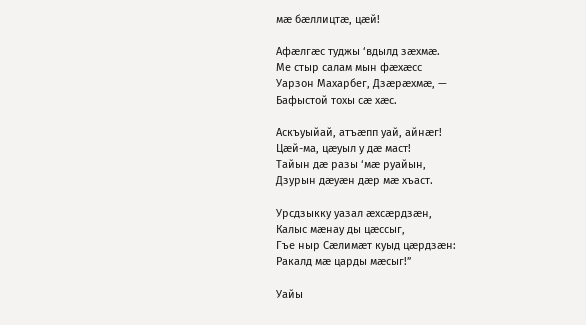мæ бæллицтæ, цæй!

Афæлгæс туджы ‘вдылд зæхмæ.
Ме стыр салам мын фæхæсс
Уарзон Махарбег, Дзæрæхмæ, —
Бафыстой тохы сæ хæс.

Аскъуыйай, атъæпп уай, айнæг!
Цæй-ма, цæуыл у дæ маст!
Тайын дæ разы ‘мæ руайын,
Дзурын дæуæн дæр мæ хъаст.

Урсдзыкку уазал æхсæрдзæн,
Калыс мæнау ды цæссыг,
Гъе ныр Сæлимæт куыд цæрдзæн:
Ракалд мæ царды мæсыг!”

Уайы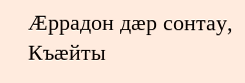Æррадон дæр сонтау,
Къæйты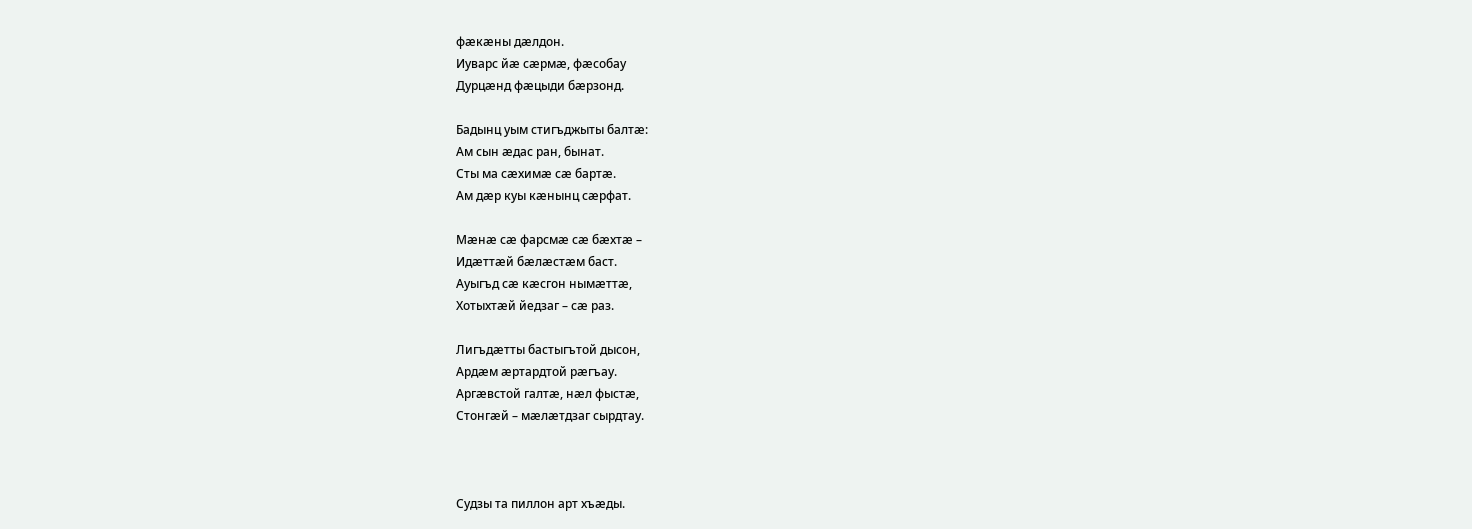фæкæны дæлдон.
Иуварс йæ сæрмæ, фæсобау
Дурцæнд фæцыди бæрзонд.

Бадынц уым стигъджыты балтæ:
Ам сын æдас ран, бынат.
Сты ма сæхимæ сæ бартæ.
Ам дæр куы кæнынц сæрфат.

Мæнæ сæ фарсмæ сæ бæхтæ –
Идæттæй бæлæстæм баст.
Ауыгъд сæ кæсгон нымæттæ,
Хотыхтæй йедзаг – сæ раз.

Лигъдæтты бастыгътой дысон,
Ардæм æртардтой рæгъау.
Аргæвстой галтæ, нæл фыстæ,
Стонгæй – мæлæтдзаг сырдтау.



Судзы та пиллон арт хъæды.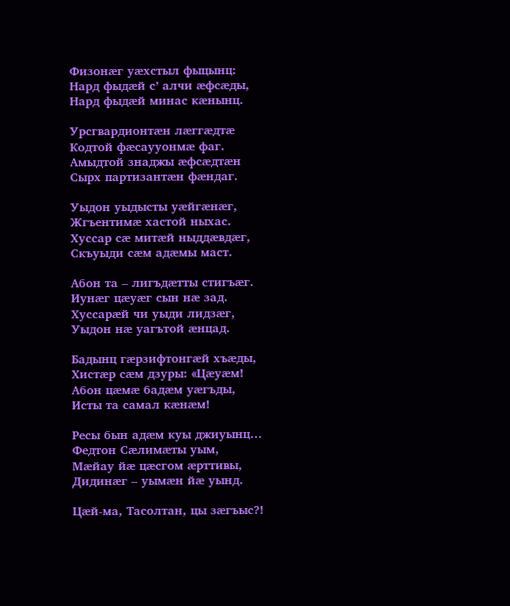Физонæг уæхстыл фыцынц:
Нард фыдæй с’ алчи æфсæды,
Нард фыдæй минас кæнынц.

Урсгвардионтæн лæггæдтæ
Кодтой фæсаууонмæ фаг.
Амыдтой знаджы æфсæдтæн
Сырх партизантæн фæндаг.

Уыдон уыдысты уæйгæнæг,
Жгъентимæ хастой ныхас.
Хуссар сæ митæй ныддæвдæг,
Скъуыди сæм адæмы маст.

Абон та – лигъдæтты стигъæг.
Иунæг цæуæг сын нæ зад.
Хуссарæй чи уыди лидзæг,
Уыдон нæ уагътой æнцад.

Бадынц гæрзифтонгæй хъæды,
Хистæр сæм дзуры: «Цæуæм!
Абон цæмæ бадæм уæгъды,
Исты та самал кæнæм!

Ресы бын адæм куы джиуынц…
Федтон Сæлимæты уым,
Мæйау йæ цæсгом æрттивы,
Дидинæг – уымæн йæ уынд.

Цæй-ма, Тасолтан, цы зæгъыс?!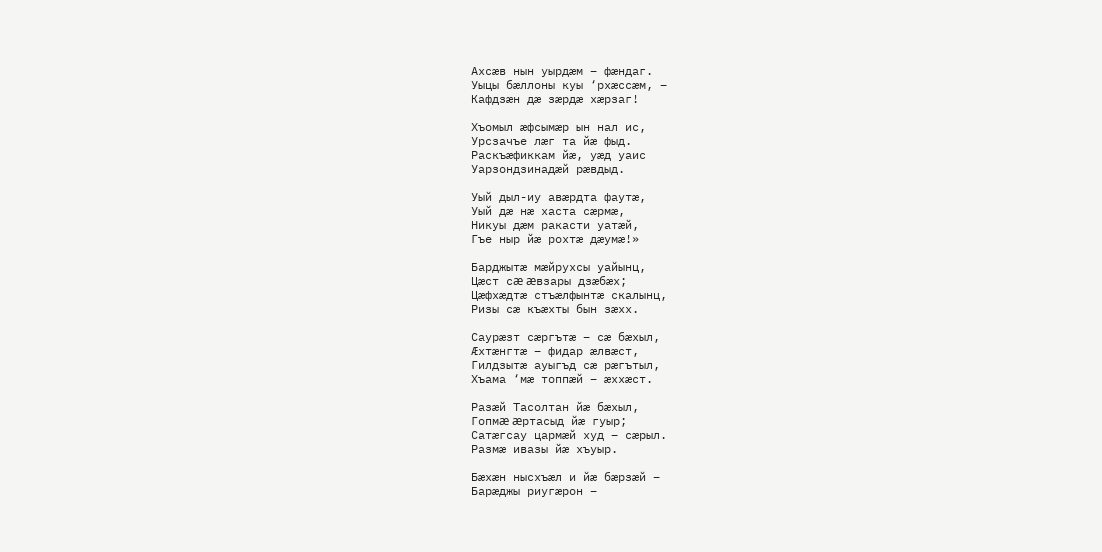Ахсæв нын уырдæм – фæндаг.
Уыцы бæллоны куы ‘рхæссæм, –
Кафдзæн дæ зæрдæ хæрзаг!

Хъомыл æфсымæр ын нал ис,
Урсзачъе лæг та йæ фыд.
Раскъæфиккам йæ, уæд уаис
Уарзондзинадæй рæвдыд.

Уый дыл-иу авæрдта фаутæ,
Уый дæ нæ хаста сæрмæ,
Никуы дæм ракасти уатæй,
Гъе ныр йæ рохтæ дæумæ!»

Барджытæ мæйрухсы уайынц,
Цæст сæ æвзары дзæбæх;
Цæфхæдтæ стъæлфынтæ скалынц,
Ризы сæ къæхты бын зæхх.

Саурæзт сæргътæ – сæ бæхыл,
Æхтæнгтæ – фидар æлвæст,
Гилдзытæ ауыгъд сæ рæгътыл,
Хъама ‘мæ топпæй – æххæст.

Разæй Тасолтан йæ бæхыл,
Гопмæ æртасыд йæ гуыр;
Сатæгсау цармæй худ – сæрыл.
Размæ ивазы йæ хъуыр.

Бæхæн нысхъæл и йæ бæрзæй –
Барæджы риугæрон –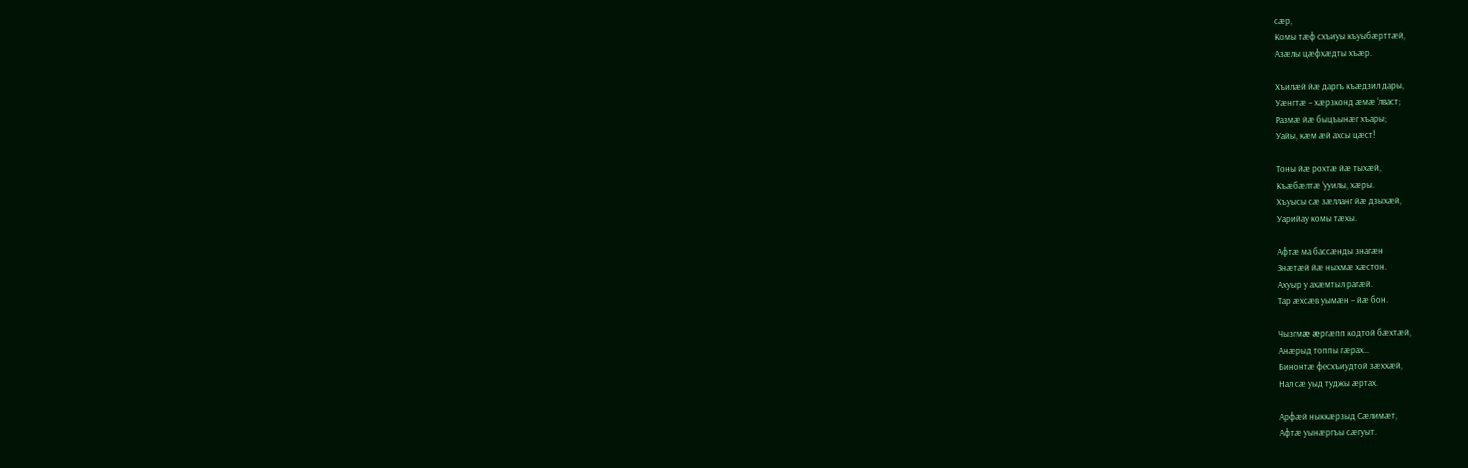сæр,
Комы тæф схъиуы къуыбæрттæй,
Азæлы цæфхæдты хъæр.

Хъилæй йæ даргъ къæдзил дары,
Уæнгтæ – хæрзконд æмæ ‘лваст;
Размæ йæ быцъынæг хъары;
Уайы, кæм æй ахсы цæст!

Тоны йæ рохтæ йæ тыхæй,
Къæбæлтæ ‘ууилы, хæры.
Хъуысы сæ зæлланг йæ дзыхæй,
Уарийау комы тæхы.

Афтæ ма бассæнды знагæн
Знæтæй йæ ныхмæ хæстон.
Ахуыр у ахæмтыл рагæй.
Тар æхсæв уымæн – йæ бон.

Чызгмæ æргæпп кодтой бæхтæй,
Анæрыд топпы гæрах…
Бинонтæ фесхъиудтой зæххæй,
Нал сæ уыд туджы æртах.

Арфæй ныккæрзыд Сæлимæт,
Афтæ уынæргъы сæгуыт.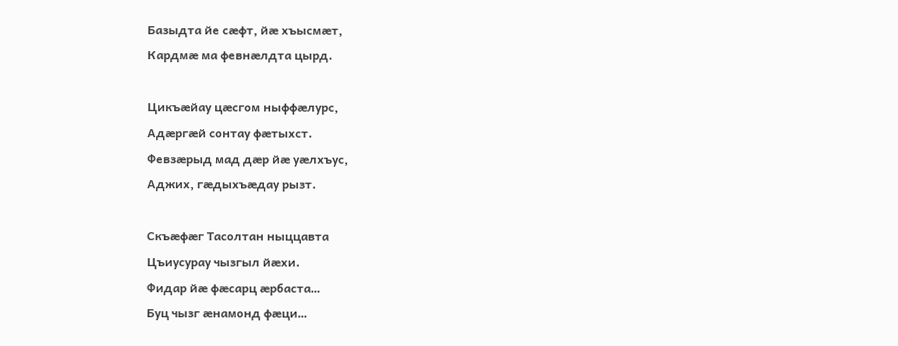Базыдта йе сæфт, йæ хъысмæт,
Кардмæ ма февнæлдта цырд.

Цикъæйау цæсгом ныффæлурс,
Адæргæй сонтау фæтыхст.
Февзæрыд мад дæр йæ уæлхъус,
Аджих, гæдыхъæдау рызт.

Скъæфæг Тасолтан ныццавта
Цъиусурау чызгыл йæхи.
Фидар йæ фæсарц æрбаста…
Буц чызг æнамонд фæци…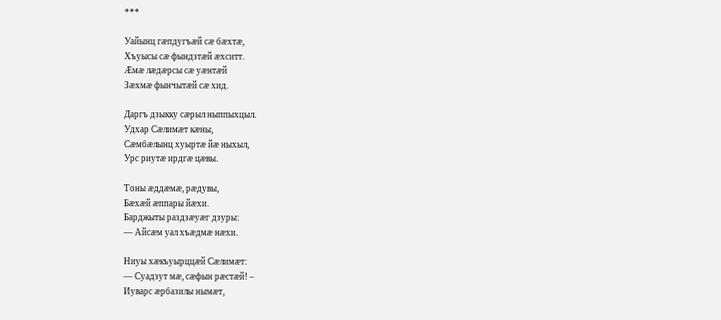***

Уайынц гæпдугъæй сæ бæхтæ,
Хъуысы сæ фындзтæй æхситт.
Æмæ лæдæрсы сæ уæнтæй
Зæхмæ фынчытæй сæ хид.

Даргъ дзыкку сæрыл ныппыхцыл.
Удхар Сæлимæт кæны,
Сæмбæлынц хуыртæ йæ ныхыл,
Урс риутæ ирдгæ цæвы.

Тоны æддæмæ, рæдувы,
Бæхæй æппары йæхи.
Барджыты раздзæуæг дзуры:
— Айсæм уал хъæдмæ нæхи.

Ниуы хæкъуырццæй Сæлимæт:
— Суадзут мæ, сæфын рæстæй! –
Иуварс æрбазилы нымæт,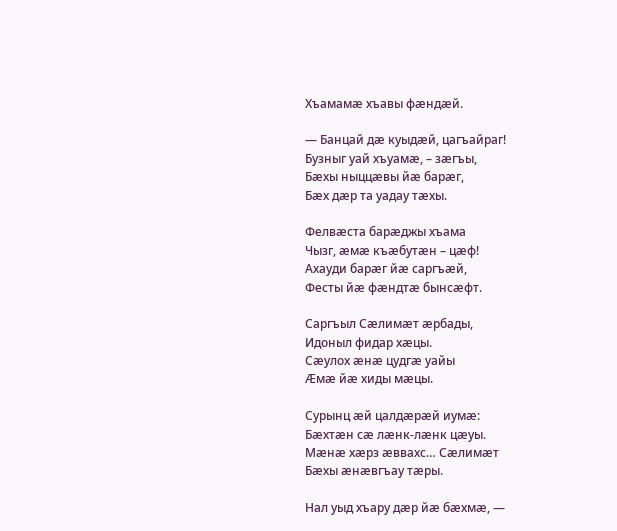Хъамамæ хъавы фæндæй.

— Банцай дæ куыдæй, цагъайраг!
Бузныг уай хъуамæ, – зæгъы,
Бæхы ныццæвы йæ барæг,
Бæх дæр та уадау тæхы.

Фелвæста барæджы хъама
Чызг, æмæ къæбутæн – цæф!
Ахауди барæг йæ саргъæй,
Фесты йæ фæндтæ бынсæфт.

Саргъыл Сæлимæт æрбады,
Идоныл фидар хæцы.
Сæулох æнæ цудгæ уайы
Æмæ йæ хиды мæцы.

Сурынц æй цалдæрæй иумæ:
Бæхтæн сæ лæнк-лæнк цæуы.
Мæнæ хæрз æввахс… Сæлимæт
Бæхы æнæвгъау тæры.

Нал уыд хъару дæр йæ бæхмæ, —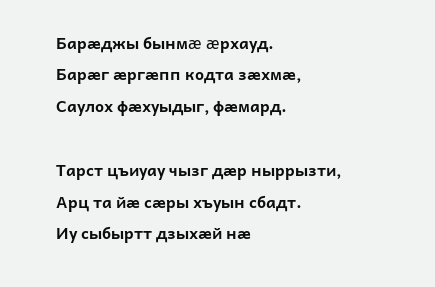Барæджы бынмæ æрхауд.
Барæг æргæпп кодта зæхмæ,
Саулох фæхуыдыг, фæмард.

Тарст цъиуау чызг дæр ныррызти,
Арц та йæ сæры хъуын сбадт.
Иу сыбыртт дзыхæй нæ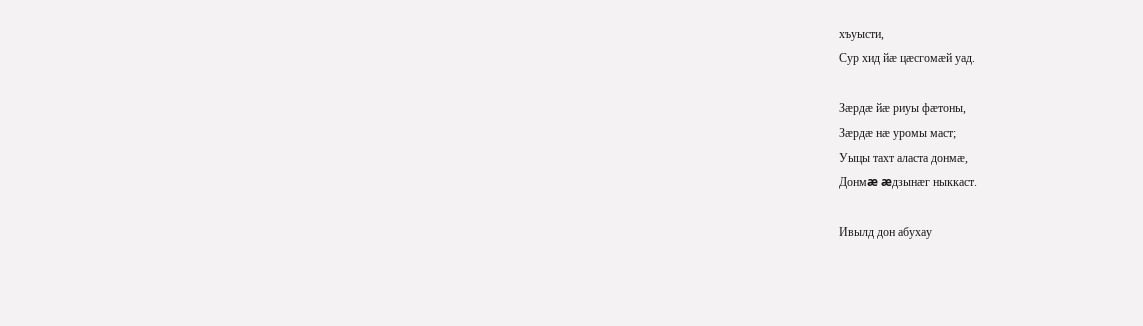хъуысти,
Сур хид йæ цæсгомæй уад.

Зæрдæ йæ риуы фæтоны,
Зæрдæ нæ уромы маст;
Уыцы тахт аласта донмæ,
Донмæ æдзынæг ныккаст.

Ивылд дон абухау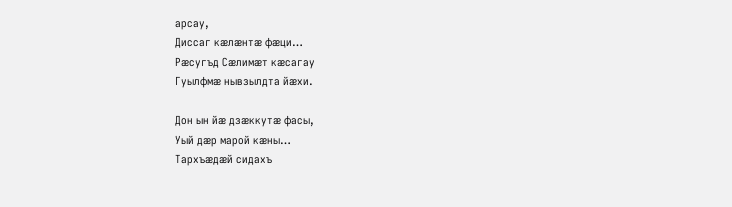арсау,
Диссаг кæлæнтæ фæци…
Рæсугъд Сæлимæт кæсагау
Гуылфмæ нывзылдта йæхи.

Дон ын йæ дзæккутæ фасы,
Уый дæр марой кæны…
Тархъæдæй сидахъ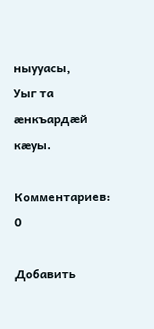ныууасы,
Уыг та æнкъардæй кæуы.

Комментариев: 0

Добавить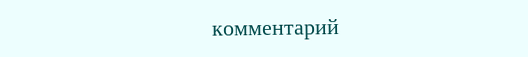комментарий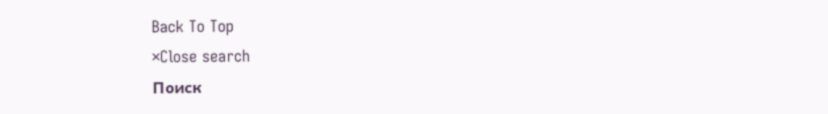Back To Top
×Close search
Поиск